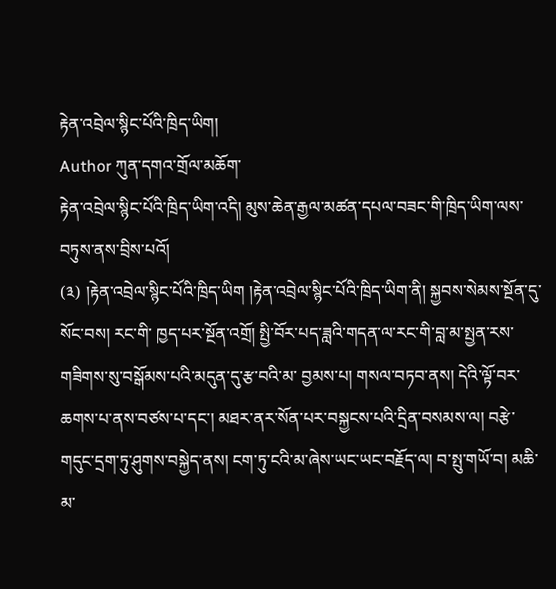རྟེན་འབྲེལ་སྙིང་པོའི་ཁྲིད་ཡིག།
Author ཀུན་དགའ་གྲོལ་མཆོག་
རྟེན་འབྲེལ་སྙིང་པོའི་ཁྲིད་ཡིག་འདི། མུས་ཆེན་རྒྱལ་མཚན་དཔལ་བཟང་གི་ཁྲིད་ཡིག་ལས་བཏུས་ནས་བྲིས་པའོ།
(༣) །རྟེན་འབྲེལ་སྙིང་པོའི་ཁྲིད་ཡིག །རྟེན་འབྲེལ་སྙིང་པོའི་ཁྲིད་ཡིག་ནི། སྐྱབས་སེམས་སྔོན་དུ་སོང་བས། རང་གི་ ཁྱད་པར་སྔོན་འགྲོ། སྤྱི་བོར་པད་ཟླའི་གདན་ལ་རང་གི་བླ་མ་སྤྱན་རས་གཟིགས་སུ་བསྒོམས་པའི་མདུན་དུ་རྩ་བའི་མ་ བྱམས་པ། གསལ་བཏབ་ནས། དེའི་ལྟོ་བར་ཆགས་པ་ནས་བཙས་པ་དང་། མཐར་ནར་སོན་པར་བསྐྱངས་པའི་དྲིན་བསམས་ལ། བརྩེ་གདུང་དྲག་ཏུ་ཤུགས་བསྐྱེད་ནས། ངག་ཏུ་ངའི་མ་ཞེས་ཡང་ཡང་བརྗོད་ལ། བ་སྤུ་གཡོ་བ། མཆི་མ་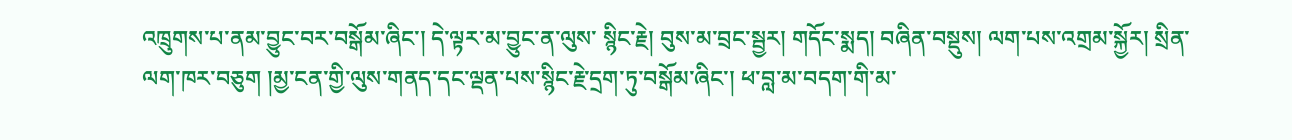འཁྲུགས་པ་ནམ་བྱུང་བར་བསྒོམ་ཞིང་། དེ་ལྟར་མ་བྱུང་ན་ལུས་ སྙིང་རྗེ། བུས་མ་བྲང་སྦྱར། གདོང་སྨད། བཞིན་བསྡུས། ལག་པས་འགྲམ་སྐྱོར། སྲིན་ལག་ཁར་བཅུག །མྱ་ངན་གྱི་ལུས་གནད་དང་ལྡན་པས་སྙིང་རྗེ་དྲག་ཏུ་བསྒོམ་ཞིང་། ཕ་བླ་མ་བདག་གི་མ་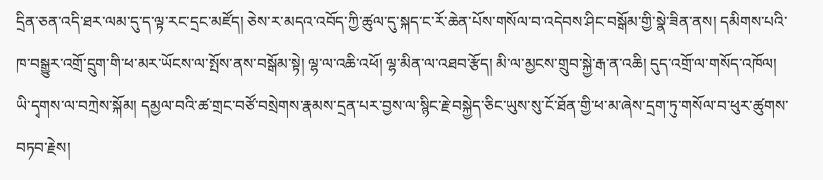དྲིན་ཅན་འདི་ཐར་ལམ་དུ་ད་ལྟ་རང་དྲང་མཛོད། ཅེས་ར་མདའ་འབོད་ཀྱི་ཚུལ་དུ་སྐད་ང་རོ་ཆེན་པོས་གསོལ་བ་འདེབས་ཤིང་བསྒོམ་གྱི་སྣེ་ཟིན་ནས། དམིགས་པའི་ཁ་བསྒྱུར་འགྲོ་དྲུག་གི་ཕ་མར་ཡོངས་ལ་སྤོས་ནས་བསྒོམ་སྟེ། ལྷ་ལ་འཆི་འཕོ། ལྷ་མིན་ལ་འཐབ་རྩོད། མི་ལ་མྱངས་གྲུབ་སྐྱེ་རྒ་ན་འཆི། དུད་འགྲོ་ལ་གསོད་འཁོལ། ཡི་དྭགས་ལ་བཀྲེས་སྐོམ། དམྱལ་བའི་ཚ་གྲང་བཙོ་བསྲེགས་རྣམས་དྲན་པར་བྱས་ལ་སྙིང་རྗེ་བསྐྱེད་ཅིང་ཡུས་སུ་ངོ་ཐོན་གྱི་ཕ་མ་ཞེས་དྲག་ཏུ་གསོལ་བ་ཕུར་ཚུགས་བཏབ་རྗེས།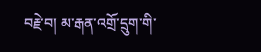བརྗེ་བ། མ་རྒན་འགྲོ་དྲུག་གི་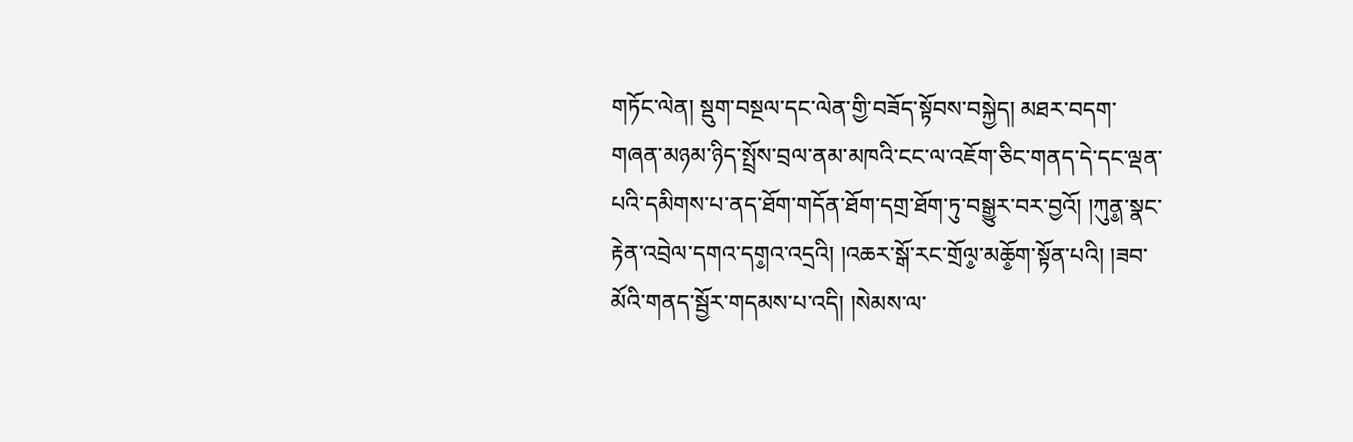གཏོང་ལེན། སྡུག་བསྔལ་དང་ལེན་གྱི་བཟོད་སྟོབས་བསྐྱེད། མཐར་བདག་གཞན་མཉམ་ཉིད་སྤྲོས་བྲལ་ནམ་མཁའི་ངང་ལ་འཇོག་ཅིང་གནད་དེ་དང་ལྡན་པའི་དམིགས་པ་ནད་ཐོག་གདོན་ཐོག་དགྲ་ཐོག་ཏུ་བསྒྱུར་བར་བྱའོ། །ཀུན༵་སྣང་རྟེན་འབྲེལ་དགའ་དག༵འ་འདྲའི། །འཆར་སྒོ་རང་གྲོལ༵་མཆོ༵ག་སྟོན་པའི། །ཟབ་མོའི་གནད་སྦྱོར་གདམས་པ་འདི། །སེམས་ལ་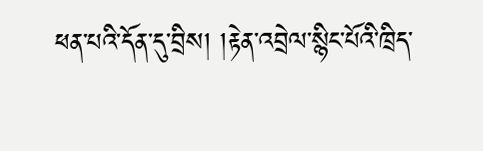ཕན་པའི་དོན་དུ་བྲིས། །རྟེན་འབྲེལ་སྙིང་པོའི་ཁྲིད་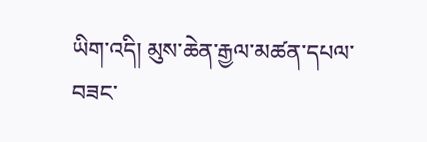ཡིག་འདི། མུས་ཆེན་རྒྱལ་མཚན་དཔལ་བཟང་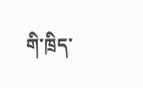གི་ཁྲིད་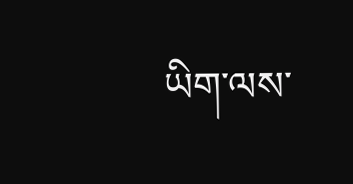ཡིག་ལས་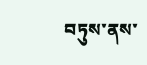བཏུས་ནས་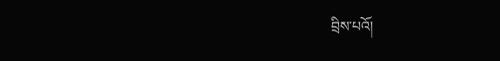བྲིས་པའོ།